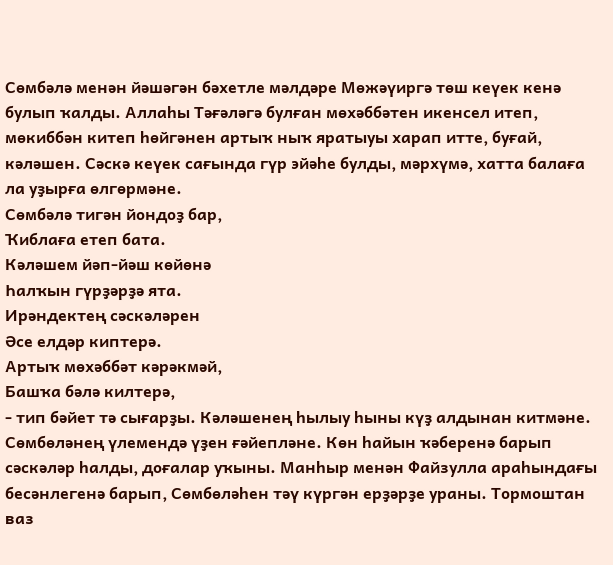Сөмбәлә менән йәшәгән бәхетле мәлдәре Мөжәүиргә төш кеүек кенә булып ҡалды. Аллаһы Тәғәләгә булған мөхәббәтен икенсел итеп, мөкиббән китеп һөйгәнен артыҡ ныҡ яратыуы харап итте, буғай, кәләшен. Сәскә кеүек сағында гүр эйәһе булды, мәрхүмә, хатта балаға ла уҙырға өлгөрмәне.
Сөмбәлә тигән йондоҙ бар,
Ҡиблаға етеп бата.
Кәләшем йәп-йәш көйөнә
Һалҡын гүрҙәрҙә ята.
Ирәндектең сәскәләрен
Әсе елдәр киптерә.
Артыҡ мөхәббәт кәрәкмәй,
Башҡа бәлә килтерә,
- тип бәйет тә сығарҙы. Кәләшенең һылыу һыны күҙ алдынан китмәне. Сөмбөләнең үлемендә үҙен ғәйепләне. Көн һайын ҡәберенә барып сәскәләр һалды, доғалар уҡыны. Манһыр менән Файзулла араһындағы бесәнлегенә барып, Сөмбөләһен тәү күргән ерҙәрҙе ураны. Тормоштан ваз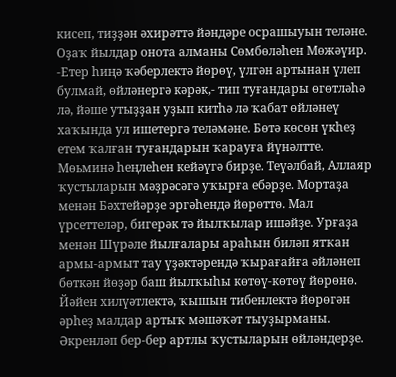кисеп, тиҙҙән әхирәттә йәндәре осрашыуын теләне.
Оҙаҡ йылдар онота алманы Сөмбөләһен Мөжәүир.
-Етер һиңә ҡәберлектә йөрөү, үлгән артынан үлеп булмай, өйләнергә кәрәк,- тип туғандары өгөтләһә лә, йәше утыҙҙан уҙып китһә лә ҡабат өйләнеү хаҡында ул ишетергә теләмәне. Бөтә көсөн үкһеҙ етем ҡалған туғандарын ҡарауға йүнәлтте. Мөьминә һеңлеһен кейәүгә бирҙе. Теүәлбай, Аллаяр ҡустыларын мәҙрәсәгә уҡырға ебәрҙе. Мортаҙа менән Бәхтейәрҙе эргәһендә йөрөттө. Мал үрсеттеләр, бигерәк тә йылҡылар ишәйҙе. Урғаҙа менән Шүрәле йылғалары араһын биләп ятҡан армы-армыт тау үҙәктәрендә ҡырағайға әйләнеп бөткән йөҙәр баш йылҡыһы көтөү-көтөү йөрөнө. Йәйен хилүәтлектә, ҡышын тибенлектә йөрөгән әрһеҙ малдар артыҡ мәшәҡәт тыуҙырманы. Әкренләп бер-бер артлы ҡустыларын өйләндерҙе.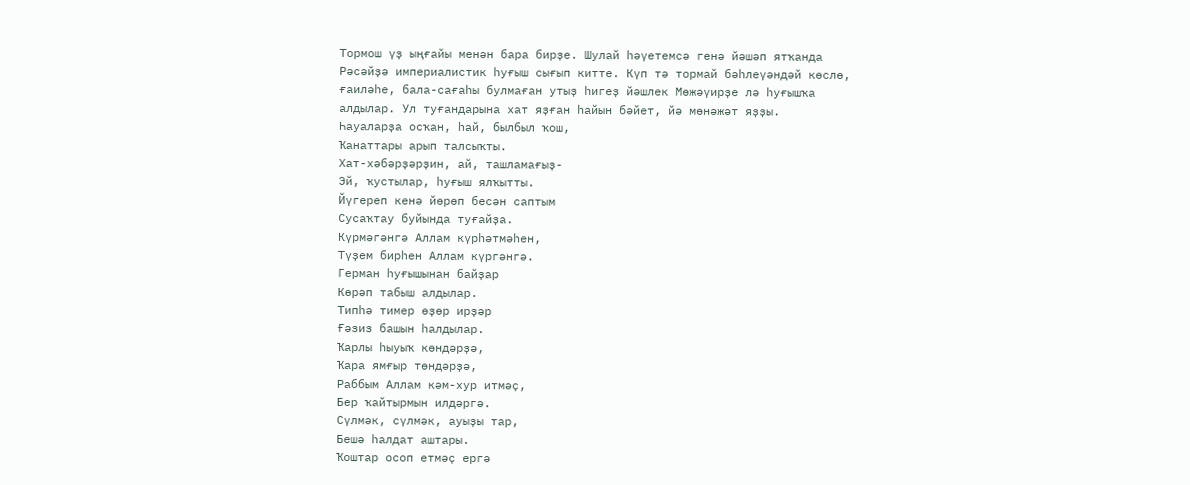Тормош үҙ ыңғайы менән бара бирҙе. Шулай һәүетемсә генә йәшәп ятҡанда Рәсәйҙә империалистик һуғыш сығып китте. Күп тә тормай бәһлеүәндәй көслө, ғаиләһе, бала-сағаһы булмаған утыҙ һигеҙ йәшлек Мөжәүирҙе лә һуғышҡа алдылар. Ул туғандарына хат яҙған һайын бәйет, йә мөнәжәт яҙҙы.
Һауаларҙа осҡан, һай, былбыл ҡош,
Ҡанаттары арып талсыҡты.
Хат-хәбәрҙәрҙин, ай, ташламағыҙ-
Эй, ҡустылар, һуғыш ялҡытты.
Йүгереп кенә йөрөп бесән саптым
Сусаҡтау буйында туғайҙа.
Күрмәгәнгә Аллам күрһәтмәһен,
Түҙем бирһен Аллам күргәнгә.
Герман һуғышынан байҙар
Көрәп табыш алдылар.
Типһә тимер өҙөр ирҙәр
Ғәзиз башын һалдылар.
Ҡарлы һыуыҡ көндәрҙә,
Ҡара ямғыр төндәрҙә,
Раббым Аллам кәм-хур итмәҫ,
Бер ҡайтырмын илдәргә.
Сүлмәк, сүлмәк, ауыҙы тар,
Бешә һалдат аштары.
Ҡоштар осоп етмәҫ ергә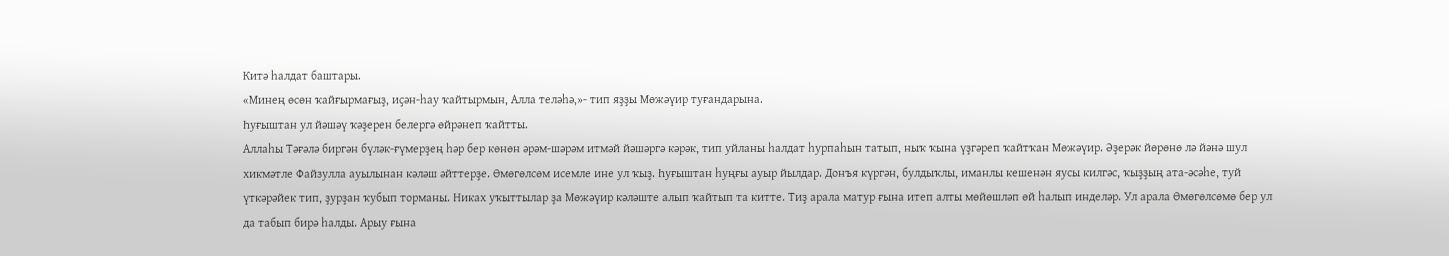Китә һалдат баштары.
«Минең өсөн ҡайғырмағыҙ, иҫән-һау ҡайтырмын, Алла теләһә,»- тип яҙҙы Мөжәүир туғандарына.
Һуғыштан ул йәшәү ҡәҙерен белергә өйрәнеп ҡайтты.
Аллаһы Тәғәлә биргән бүләк-ғүмерҙең һәр бер көнөн әрәм-шәрәм итмәй йәшәргә кәрәк, тип уйланы һалдат һурпаһын татып, ныҡ ҡына үҙгәреп ҡайтҡан Мөжәүир. Әҙерәк йөрөнө лә йәнә шул хикмәтле Файзулла ауылынан кәләш әйттерҙе. Өмөгөлсөм исемле ине ул ҡыҙ. Һуғыштан һуңғы ауыр йылдар. Донъя күргән, булдыҡлы, иманлы кешенән яусы килгәс, ҡыҙҙың ата-әсәһе, туй үткәрәйек тип, ҙурҙан ҡубып торманы. Никах уҡыттылар ҙа Мөжәүир кәләште алып ҡайтып та китте. Тиҙ арала матур ғына итеп алты мөйөшләп өй һалып инделәр. Ул арала Өмөгөлсөмө бер ул да табып бирә һалды. Арыу ғына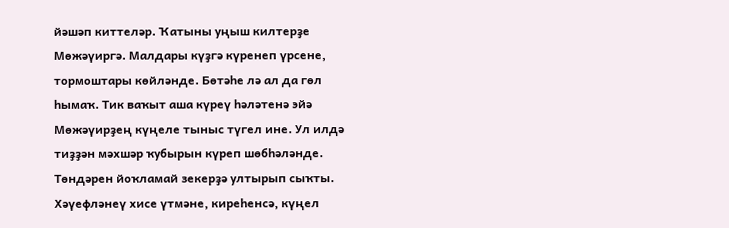йәшәп киттеләр. Ҡатыны уңыш килтерҙе Мөжәүиргә. Малдары күҙгә күренеп үрсене, тормоштары көйләнде. Бөтәһе лә ал да гөл һымаҡ. Тик ваҡыт аша күреү һәләтенә эйә Мөжәүирҙең күңеле тыныс түгел ине. Ул илдә тиҙҙән мәхшәр ҡубырын күреп шөбһәләнде. Төндәрен йоҡламай зекерҙә ултырып сыҡты. Хәүефләнеү хисе үтмәне, киреһенсә, күңел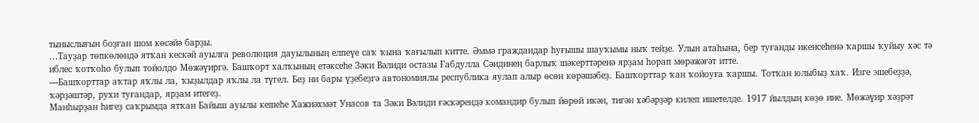тыныслығын боҙған шом көсәйә барҙы.
…Тауҙар төпкөлөндә ятҡан кескәй ауылға революция дауылының елпеүе саҡ ҡына ҡағылып китте. Әммә граждандар һуғышы шауҡымы ныҡ тейҙе. Улын атаһына, бер туғанды икенсеһенә ҡаршы ҡуйыу хәс тә иблес ҡотҡоһо булып тойолдо Мөжәүиргә. Башҡорт халҡының етәксеһе Зәки Вәлиди остазы Ғабдулла Сәидинең барлыҡ шәкерттәренә ярҙам һорап мөрәжәғәт итте.
—Башҡорттар аҡтар яҡлы ла, ҡыҙылдар яҡлы ла түгел. Беҙ ни бары үҙебеҙгә автономиялы республика яулап алыр өсөн көрәшәбеҙ. Башҡорттар ҡан ҡойоуға ҡаршы. Тотҡан юлыбыҙ хаҡ. Изге эшебеҙҙә, ҡәрҙәштәр, рухи туғандар, ярҙам итегеҙ.
Манһырҙан һигеҙ саҡрымда ятҡан Байыш ауылы кешеһе Хажиәхмәт Унасов та Зәки Вәлиди ғәскәрендә командир булып йөрөй икән, тигән хәбәрҙәр килеп ишетелде. 1917 йылдың көҙө ине. Мөжәүир хәҙрәт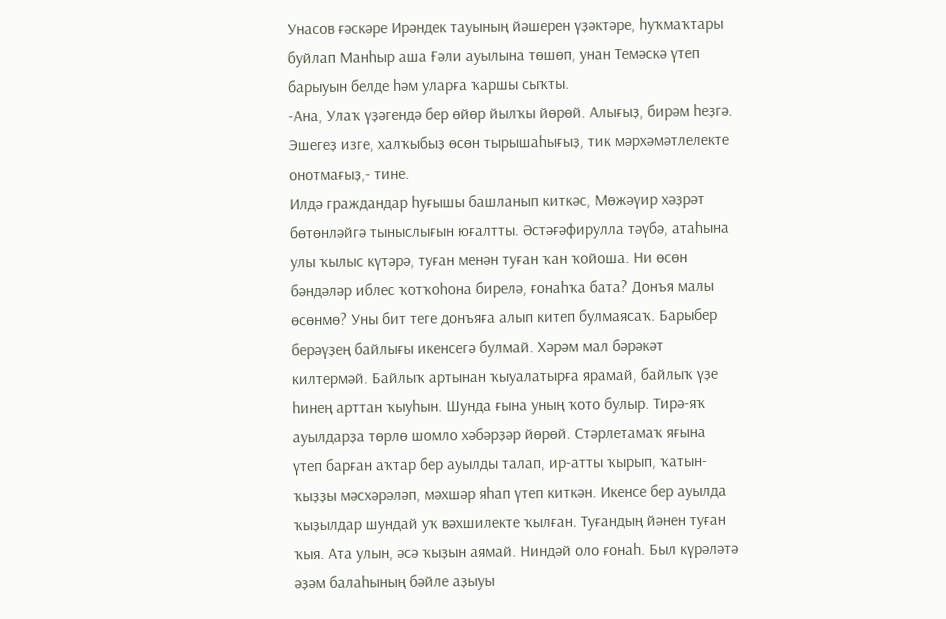Унасов ғәскәре Ирәндек тауының йәшерен үҙәктәре, һуҡмаҡтары буйлап Манһыр аша Ғәли ауылына төшөп, унан Темәскә үтеп барыуын белде һәм уларға ҡаршы сыҡты.
-Ана, Улаҡ үҙәгендә бер өйөр йылҡы йөрөй. Алығыҙ, бирәм һеҙгә. Эшегеҙ изге, халҡыбыҙ өсөн тырышаһығыҙ, тик мәрхәмәтлелекте онотмағыҙ,- тине.
Илдә граждандар һуғышы башланып киткәс, Мөжәүир хәҙрәт бөтөнләйгә тыныслығын юғалтты. Әстәғәфирулла тәүбә, атаһына улы ҡылыс күтәрә, туған менән туған ҡан ҡойоша. Ни өсөн бәндәләр иблес ҡотҡоһона бирелә, ғонаһҡа бата? Донъя малы өсөнмө? Уны бит теге донъяға алып китеп булмаясаҡ. Барыбер берәүҙең байлығы икенсегә булмай. Хәрәм мал бәрәкәт килтермәй. Байлыҡ артынан ҡыуалатырға ярамай, байлыҡ үҙе һинең арттан ҡыуһын. Шунда ғына уның ҡото булыр. Тирә-яҡ ауылдарҙа төрлө шомло хәбәрҙәр йөрөй. Стәрлетамаҡ яғына үтеп барған аҡтар бер ауылды талап, ир-атты ҡырып, ҡатын-ҡыҙҙы мәсхәрәләп, мәхшәр яһап үтеп киткән. Икенсе бер ауылда ҡыҙылдар шундай уҡ вәхшилекте ҡылған. Туғандың йәнен туған ҡыя. Ата улын, әсә ҡыҙын аямай. Ниндәй оло ғонаһ. Был күрәләтә әҙәм балаһының бәйле аҙыуы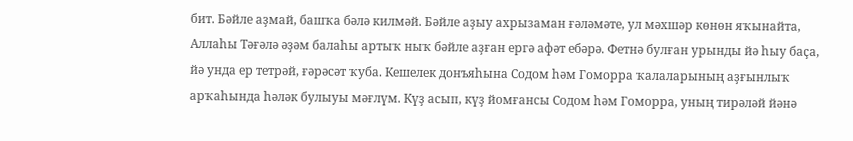бит. Бәйле аҙмай, башҡа бәлә килмәй. Бәйле аҙыу ахрызаман ғәләмәте, ул мәхшәр көнөн яҡынайта, Аллаһы Тәғәлә әҙәм балаһы артыҡ ныҡ бәйле аҙған ергә афәт ебәрә. Фетнә булған урынды йә һыу баҫа, йә унда ер тетрәй, ғәрәсәт ҡуба. Кешелек донъяһына Содом һәм Гоморра ҡалаларының аҙғынлыҡ арҡаһында һәләк булыуы мәғлүм. Күҙ асып, күҙ йомғансы Содом һәм Гоморра, уның тирәләй йәнә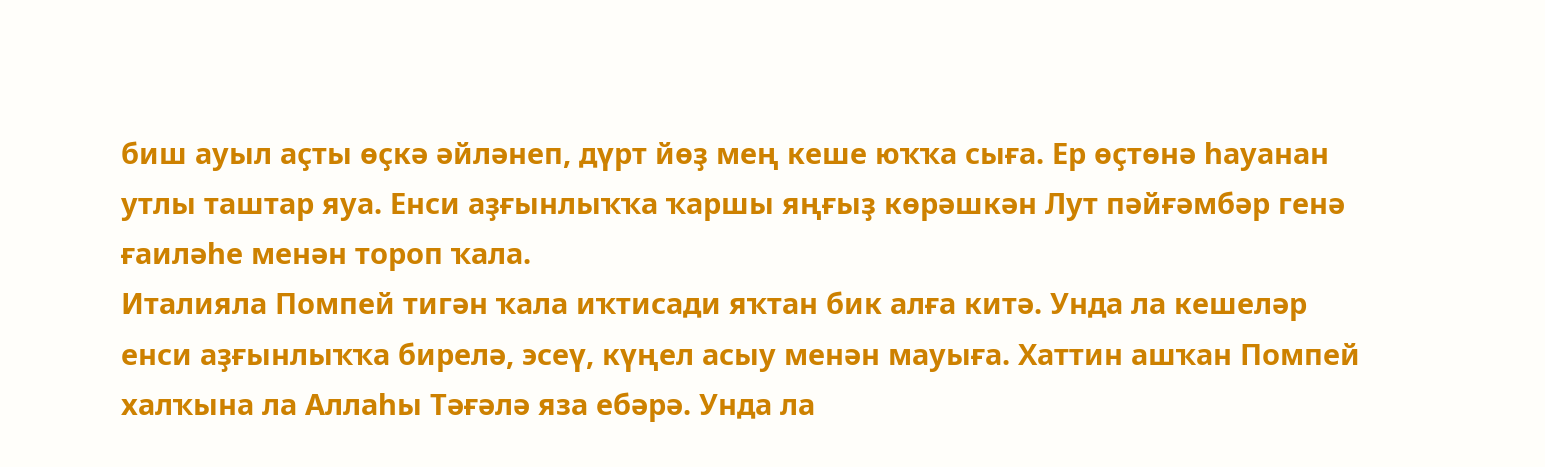биш ауыл аҫты өҫкә әйләнеп, дүрт йөҙ мең кеше юҡҡа сыға. Ер өҫтөнә һауанан утлы таштар яуа. Енси аҙғынлыҡҡа ҡаршы яңғыҙ көрәшкән Лут пәйғәмбәр генә ғаиләһе менән тороп ҡала.
Италияла Помпей тигән ҡала иҡтисади яҡтан бик алға китә. Унда ла кешеләр енси аҙғынлыҡҡа бирелә, эсеү, күңел асыу менән мауыға. Хаттин ашҡан Помпей халҡына ла Аллаһы Тәғәлә яза ебәрә. Унда ла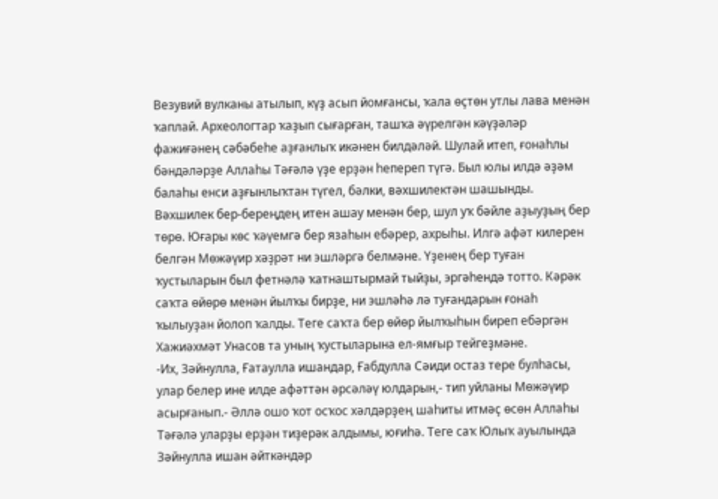Везувий вулканы атылып, күҙ асып йомғансы, ҡала өҫтөн утлы лава менән ҡаплай. Археологтар ҡаҙып сығарған, ташҡа әүрелгән кәүҙәләр фажиғәнең сәбәбеһе аҙғанлыҡ икәнен билдәләй. Шулай итеп, ғонаһлы бәндәләрҙе Аллаһы Тәғәлә үҙе ерҙән һепереп түгә. Был юлы илдә әҙәм балаһы енси аҙғынлыҡтан түгел, бәлки, вәхшилектән шашынды. Вәхшилек бер-береңдең итен ашау менән бер, шул уҡ бәйле аҙыуҙың бер төрө. Юғары көс ҡәүемгә бер язаһын ебәрер, ахрыһы. Илгә афәт килерен белгән Мөжәүир хәҙрәт ни эшләргә белмәне. Үҙенең бер туған ҡустыларын был фетнәлә ҡатнаштырмай тыйҙы, эргәһендә тотто. Кәрәк саҡта өйөрө менән йылҡы бирҙе, ни эшләһә лә туғандарын ғонаһ ҡылыуҙан йолоп ҡалды. Теге саҡта бер өйөр йылҡыһын биреп ебәргән Хажиәхмәт Унасов та уның ҡустыларына ел-ямғыр тейгеҙмәне.
-Их, Зәйнулла, Ғатаулла ишандар, Ғабдулла Сәиди остаз тере булһасы, улар белер ине илде афәттән әрсәләү юлдарын,- тип уйланы Мөжәүир асырғанып.- Әллә ошо ҡот осҡос хәлдәрҙең шаһиты итмәҫ өсөн Аллаһы Тәғәлә уларҙы ерҙән тиҙерәк алдымы, юғиһә. Теге саҡ Юлыҡ ауылында Зәйнулла ишан әйткәндәр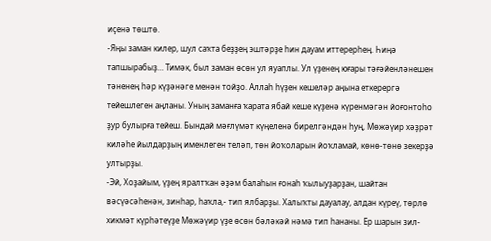иҫенә төштө.
-Яңы заман килер, шул саҡта беҙҙең эштәрҙе һин дауам иттерерһең. Һиңә тапшырабыҙ… Тимәк, был заман өсөн ул яуаплы. Ул үҙенең юғары тәғәйенләнешен тәненең һәр күҙәнәге менән тойҙо. Аллаһ һүҙен кешеләр аңына еткерергә тейешлеген аңланы. Уның заманға ҡарата ябай кеше күҙенә күренмәгән йоғонтоһо ҙур булырға тейеш. Бындай мәғлүмәт күңеленә бирелгәндән һуң, Мөжәүир хәҙрәт киләһе йылдарҙың именлеген теләп, төн йоҡоларын йоҡламай, көнө-төнө зекерҙә ултырҙы.
-Эй, Хоҙайым, үҙең яралтҡан әҙәм балаһын ғонаһ ҡылыуҙарҙан, шайтан вәсүәсәһенән, зинһар, һаҡла,- тип ялбарҙы. Халыҡты дауалау, алдан күреү, төрлө хикмәт күрһәтеүҙе Мөжәүир үҙе өсөн бәләкәй нәмә тип һананы. Ер шарын зил-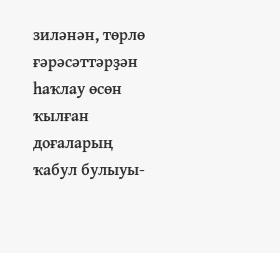зиләнән, төрлө ғәрәсәттәрҙән һаҡлау өсөн ҡылған доғаларың ҡабул булыуы-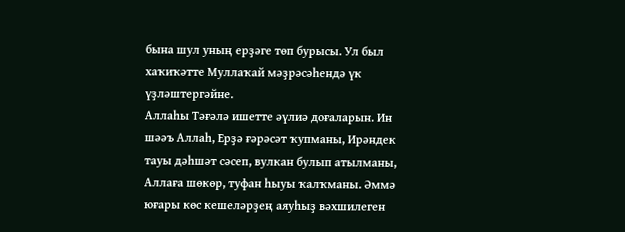бына шул уның ерҙәге төп бурысы. Ул был хаҡиҡәтте Муллаҡай мәҙрәсәһендә үк үҙләштергәйне.
Аллаһы Тәғәлә ишетте әүлиә доғаларын. Ин шәәъ Аллаһ, Ерҙә ғәрәсәт ҡупманы, Ирәндек тауы дәһшәт сәсеп, вулкан булып атылманы, Аллаға шөкөр, туфан һыуы ҡалҡманы. Әммә юғары көс кешеләрҙең аяуһыҙ вәхшилеген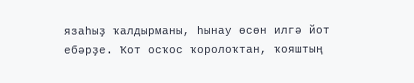язаһыҙ ҡалдырманы, һынау өсөн илгә йот ебәрҙе. Ҡот осҡос ҡоролоҡтан, ҡояштың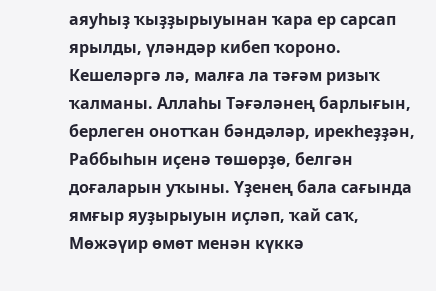аяуһыҙ ҡыҙҙырыуынан ҡара ер сарсап ярылды, үләндәр кибеп ҡороно. Кешеләргә лә, малға ла тәғәм ризыҡ ҡалманы. Аллаһы Тәғәләнең барлығын, берлеген онотҡан бәндәләр, ирекһеҙҙән, Раббыһын иҫенә төшөрҙө, белгән доғаларын уҡыны. Үҙенең бала сағында ямғыр яуҙырыуын иҫләп, ҡай саҡ, Мөжәүир өмөт менән күккә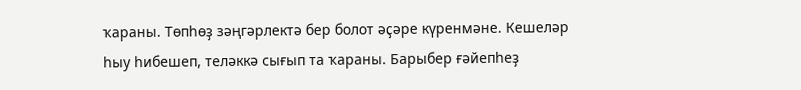ҡараны. Төпһөҙ зәңгәрлектә бер болот әҫәре күренмәне. Кешеләр һыу һибешеп, теләккә сығып та ҡараны. Барыбер ғәйепһеҙ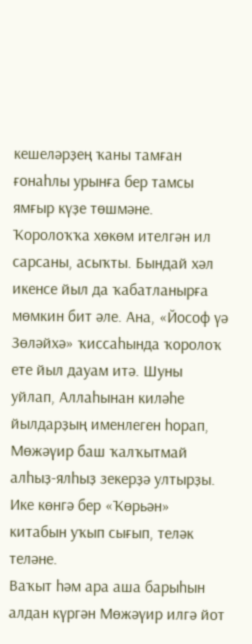кешеләрҙең ҡаны тамған ғонаһлы урынға бер тамсы ямғыр күҙе төшмәне. Ҡоролоҡҡа хөкөм ителгән ил сарсаны, асыҡты. Бындай хәл икенсе йыл да ҡабатланырға мөмкин бит әле. Ана, «Йософ үә Зөләйхә» ҡиссаһында ҡоролоҡ ете йыл дауам итә. Шуны уйлап, Аллаһынан киләһе йылдарҙың именлеген һорап, Мөжәүир баш ҡалҡытмай алһыҙ-ялһыҙ зекерҙә ултырҙы. Ике көнгә бер «Ҡөрьән» китабын уҡып сығып, теләк теләне.
Ваҡыт һәм ара аша барыһын алдан күргән Мөжәүир илгә йот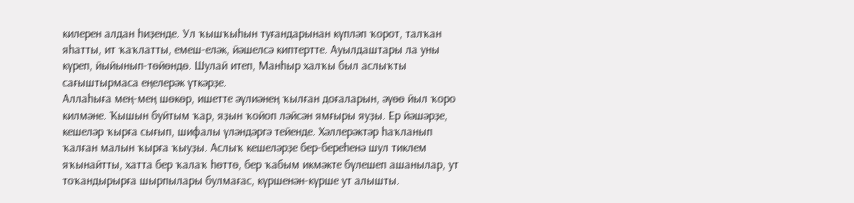килерен алдан һиҙенде. Ул ҡышҡыһын туғандарынан күпләп ҡорот, талҡан яһатты, ит ҡаҡлатты, емеш-еләк, йәшелсә киптертте. Ауылдаштары ла уны күреп, йыйынып-төйөндө. Шулай итеп, Манһыр халҡы был аслыҡты сағыштырмаса еңелерәк үткәрҙе.
Аллаһыға мең-мең шөкөр, ишетте әүлиәнең ҡылған доғаларын, әүөө йыл ҡоро килмәне. Ҡышын буйтым ҡар, яҙын ҡойоп ләйсән ямғыры яуҙы. Ер йәшәрҙе, кешеләр ҡырға сығып, шифалы үләндәргә тейенде. Хәллерәктәр һаҡланып ҡалған малын ҡырға ҡыуҙы. Аслыҡ кешеләрҙе бер-береһенә шул тиклем яҡынайтты, хатта бер ҡалаҡ һөттө, бер ҡабым икмәкте бүлешеп ашанылар, ут тоҡандырырға шырпылары булмағас, күршенән-күрше ут алышты.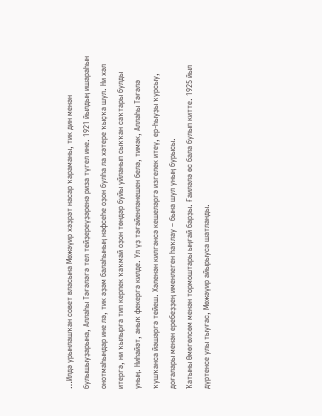…Илдә урынлашҡан совет власына Мөжәүир хәҙрәт насар ҡараманы, тик дин менән булышыуҙарына, Аллаһы Тәғәләгә тел тейҙереүҙәренә риза түгел ине. 1921 йылдың ишараһын онотмаһындар ине лә, тик әҙәм балаһының нәфсеһе оҙон булһа ла хәтере ҡыҫҡа шул. Ни хәл итергә, ни ҡылырға тип керпек ҡаҡмай оҙон төндәр буйы уйланып сыҡҡан саҡтары булды уның. Ниһайәт, аныҡ фекергә килде. Ул үҙ тәғәйенләнешен белә, тимәк, Аллаһы Тәғәлә ҡушҡанса йәшәргә тейеш. Хәленән килгәнсә кешеләргә изгелек итеү, ер-һыуҙы ҡурсыу, доғалары менән еребеҙҙең именлеген һаҡлау – бына шул уның бурысы.
Ҡатыны Өмөгөлсөм менән тормоштары ыңғай барҙы. Ғаиләлә өс бала булып китте. 1925 йыл дүртенсе улы тыуғас, Мөжәүир айырыуса шатланды.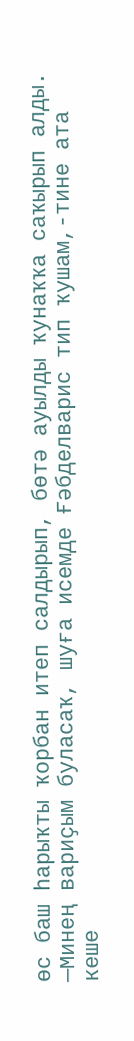өс баш һарыҡты ҡорбан итеп салдырып, бөтә ауылды ҡунаҡҡа саҡырып алды.
—Минең вариҫым буласаҡ, шуға исемде Ғәбделварис тип ҡушам,-тине ата кеше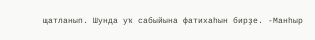щатланып. Шунда уҡ сабыйына фатихаһын бирҙе. -Манһыр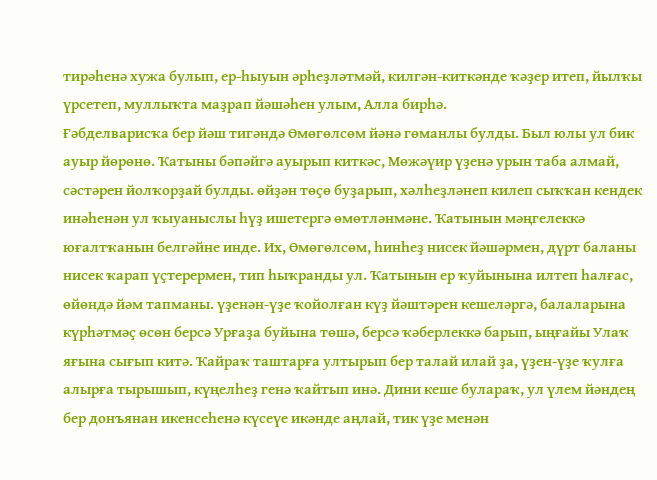тирәһенә хужа булып, ер-һыуын әрһеҙләтмәй, килгән-киткәнде ҡәҙер итеп, йылҡы үрсетеп, муллыҡта маҙрап йәшәһен улым, Алла бирһә.
Ғәбделварисҡа бер йәш тигәндә Өмөгөлсөм йәнә гөманлы булды. Был юлы ул бик ауыр йөрөнө. Ҡатыны бәпәйгә ауырып киткәс, Мөжәүир үҙенә урын таба алмай, сәстәрен йолҡорҙай булды. өйҙән төҫө буҙарып, хәлһеҙләнеп килеп сыҡҡан кендек инәһенән ул ҡыуаныслы һүҙ ишетергә өмөтләнмәне. Ҡатынын мәңгелеккә юғалтҡанын белгәйне инде. Их, Өмөгөлсөм, һинһеҙ нисек йәшәрмен, дүрт баланы нисек ҡарап үҫтерермен, тип һыҡранды ул. Ҡатынын ер ҡуйынына илтеп һалғас, өйөндә йәм тапманы. үҙенән-үҙе ҡойолған күҙ йәштәрен кешеләргә, балаларына күрһәтмәҫ өсөн берсә Урғаҙа буйына төшә, берсә ҡәберлеккә барып, ыңғайы Улаҡ яғына сығып китә. Ҡайраҡ таштарға ултырып бер талай илай ҙа, үҙен-үҙе ҡулға алырға тырышып, күңелһеҙ генә ҡайтып инә. Дини кеше булараҡ, ул үлем йәндең бер донъянан икенсеһенә күсеүе икәнде аңлай, тик үҙе менән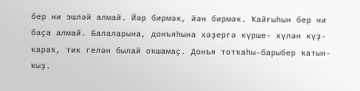бер ни эшләй алмай. Йәр бирмәк, йән бирмәк. Ҡайғыһын бер ни баҫа алмай. Балаларына, донъяһына хәҙергә күрше- күлән күҙ-ҡараҡ, тик гелән былай оҡшамаҫ. Донъя тотҡаһы–барыбер ҡатын-ҡыҙ.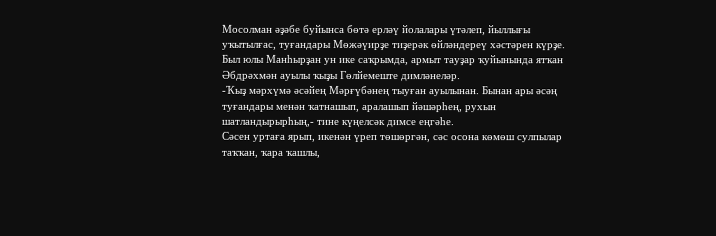Мосолман әҙәбе буйынса бөтә ерләү йолалары үтәлеп, йыллығы уҡытылғас, туғандары Мөжәүирҙе тиҙерәк өйләндереү хәстәрен күрҙе. Был юлы Манһырҙан ун ике саҡрымда, армыт тауҙар ҡуйынында ятҡан Әбдрәхмән ауылы ҡыҙы Гөлйемеште димләнеләр.
-Ҡыҙ мәрхүмә әсәйең Мәрғүбәнең тыуған ауылынан. Бынан ары әсәң туғандары менән ҡатнашып, аралашып йәшәрһең, рухын шатландырырһың,- тине күңелсәк димсе еңгәһе.
Сәсен уртаға ярып, икенән үреп төшөргән, сәс осона көмөш сулпылар таҡҡан, ҡара ҡашлы,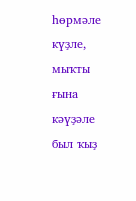һөрмәле күҙле, мыҡты ғына кәүҙәле был ҡыҙ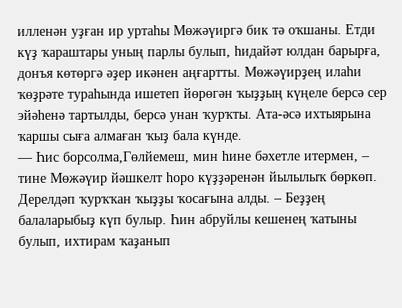илленән уҙған ир уртаһы Мөжәүиргә бик тә оҡшаны. Етди күҙ ҡараштары уның парлы булып, һидайәт юлдан барырға, донъя көтөргә әҙер икәнен аңғартты. Мөжәүирҙең илаһи ҡөҙрәте тураһында ишетеп йөрөгән ҡыҙҙың күңеле берсә сер эйәһенә тартылды, берсә унан ҡурҡты. Ата-әсә ихтыярына ҡаршы сыға алмаған ҡыҙ бала күнде.
— Һис борсолма,Гөлйемеш, мин һине бәхетле итермен, – тине Мөжәүир йәшкелт һоро күҙҙәренән йылылыҡ бөркөп. Дерелдәп ҡурҡҡан ҡыҙҙы ҡосағына алды. – Беҙҙең балаларыбыҙ күп булыр. Һин абруйлы кешенең ҡатыны булып, ихтирам ҡаҙанып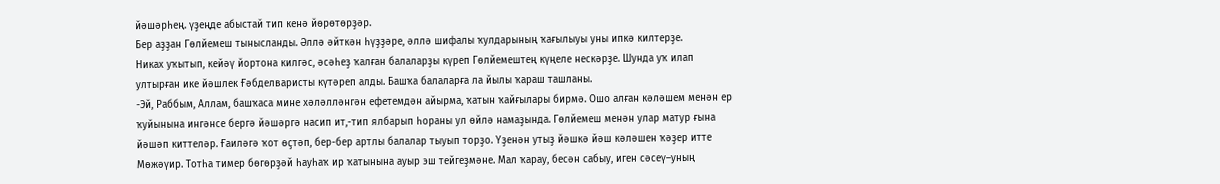йәшәрһең. үҙеңде абыстай тип кенә йөрөтөрҙәр.
Бер аҙҙан Гөлйемеш тынысланды. Әллә әйткән һүҙҙәре, әллә шифалы ҡулдарының ҡағылыуы уны ипкә килтерҙе.
Никах уҡытып, кейәү йортона килгәс, әсәһеҙ ҡалған балаларҙы күреп Гөлйемештең күңеле нескәрҙе. Шунда уҡ илап ултырған ике йәшлек Ғәбделваристы күтәреп алды. Башҡа балаларға ла йылы ҡараш ташланы.
-Эй, Раббым, Аллам, башҡаса мине хәләлләнгән ефетемдән айырма, ҡатын ҡайғылары бирмә. Ошо алған кәләшем менән ер ҡуйынына ингәнсе бергә йәшәргә насип ит,-тип ялбарып һораны ул өйлә намаҙында. Гөлйемеш менән улар матур ғына йәшәп киттеләр. Ғаиләгә ҡот өҫтәп, бер-бер артлы балалар тыуып торҙо. Үҙенән утыҙ йәшкә йәш кәләшен ҡәҙер итте Мөжәүир. Тотһа тимер бөгөрҙәй һауһаҡ ир ҡатынына ауыр эш тейгеҙмәне. Мал ҡарау, бесән сабыу, иген сәсеү–уның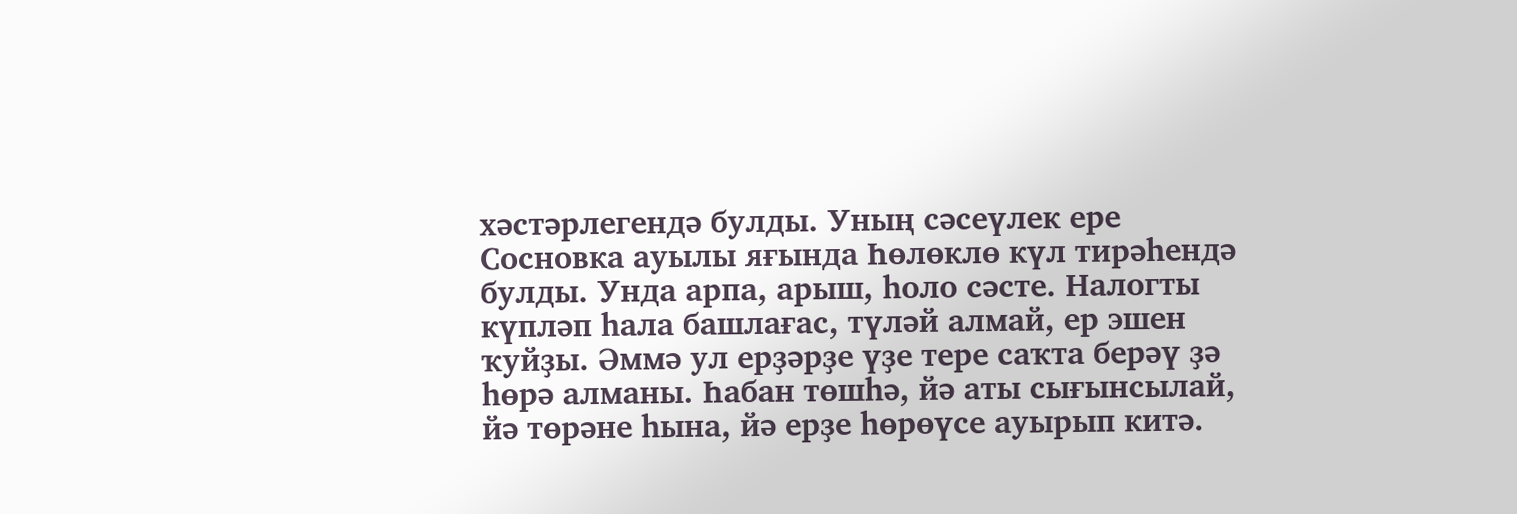хәстәрлегендә булды. Уның сәсеүлек ере Сосновка ауылы яғында Һөлөклө күл тирәһендә булды. Унда арпа, арыш, һоло сәсте. Налогты күпләп һала башлағас, түләй алмай, ер эшен ҡуйҙы. Әммә ул ерҙәрҙе үҙе тере саҡта берәү ҙә һөрә алманы. Һабан төшһә, йә аты сығынсылай, йә төрәне һына, йә ерҙе һөрөүсе ауырып китә.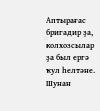Аптырағас бригадир ҙа, колхозсылар ҙа был ергә ҡул һелтәне. Шунан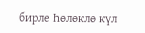бирле Һөлөклө күл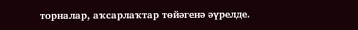торналар, аҡсарлаҡтар төйәгенә әүрелде.